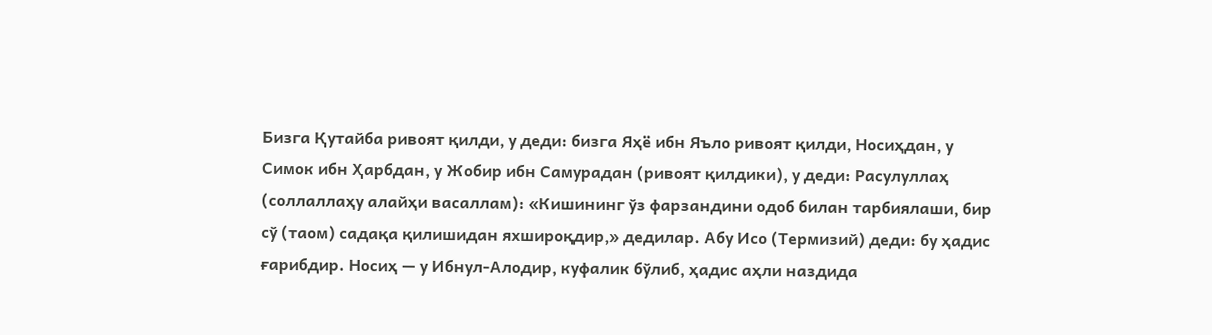Бизга Қутайба ривоят қилди, у деди: бизга Яҳё ибн Яъло ривоят қилди, Носиҳдан, у Симок ибн Ҳарбдан, у Жобир ибн Самурадан (ривоят қилдики), у деди: Расулуллаҳ (соллаллаҳу алайҳи васаллам): «Кишининг ўз фарзандини одоб билан тарбиялаши, бир сў (таом) садақа қилишидан яхшироқдир,» дедилар. Абу Исо (Термизий) деди: бу ҳадис ғарибдир. Носиҳ — у Ибнул-Алодир, куфалик бўлиб, ҳадис аҳли наздида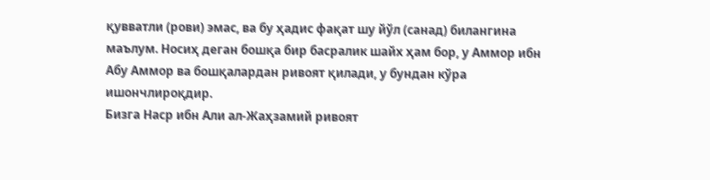қувватли (рови) эмас, ва бу ҳадис фақат шу йўл (санад) билангина маълум. Носиҳ деган бошқа бир басралик шайх ҳам бор, у Аммор ибн Абу Аммор ва бошқалардан ривоят қилади, у бундан кўра ишончлироқдир.
Бизга Наср ибн Али ал-Жаҳзамий ривоят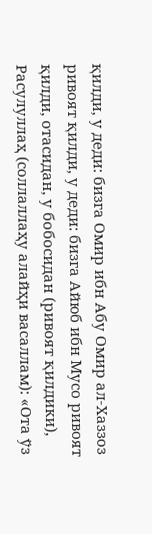қилди, у деди: бизга Омир ибн Абу Омир ал-Хаззоз ривоят қилди, у деди: бизга Айюб ибн Мусо ривоят қилди, отасидан, у бобосидан (ривоят қилдики), Расулуллаҳ (соллаллаҳу алайҳи васаллам): «Ота ўз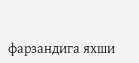фарзандига яхши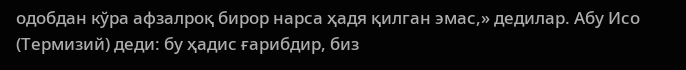одобдан кўра афзалроқ бирор нарса ҳадя қилган эмас,» дедилар. Абу Исо (Термизий) деди: бу ҳадис ғарибдир, биз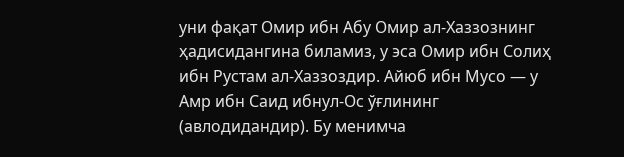уни фақат Омир ибн Абу Омир ал-Хаззознинг ҳадисидангина биламиз, у эса Омир ибн Солиҳ ибн Рустам ал-Хаззоздир. Айюб ибн Мусо — у Амр ибн Саид ибнул-Ос ўғлининг (авлодидандир). Бу менимча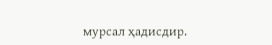мурсал ҳадисдир.